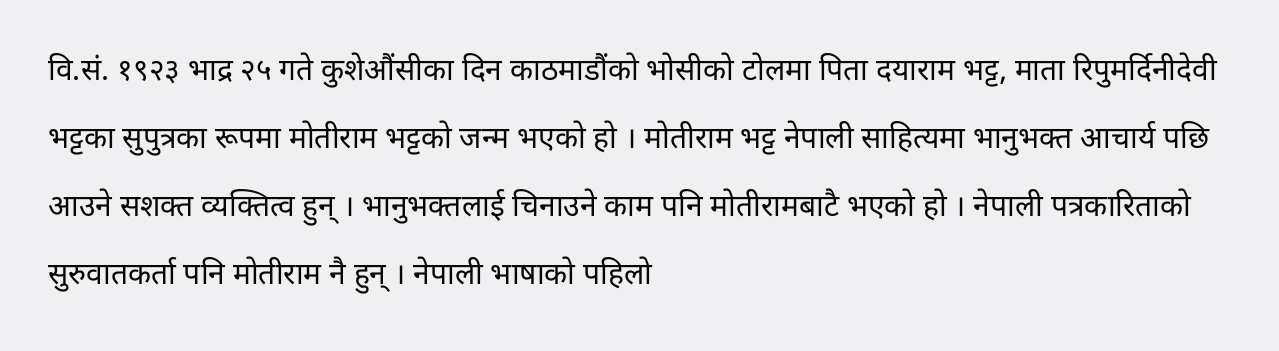वि.सं. १९२३ भाद्र २५ गते कुशेऔंसीका दिन काठमाडौंको भोसीको टोलमा पिता दयाराम भट्ट, माता रिपुमर्दिनीदेवी भट्टका सुपुत्रका रूपमा मोतीराम भट्टको जन्म भएको हो । मोतीराम भट्ट नेपाली साहित्यमा भानुभक्त आचार्य पछि आउने सशक्त व्यक्तित्व हुन् । भानुभक्तलाई चिनाउने काम पनि मोतीरामबाटै भएको हो । नेपाली पत्रकारिताको सुरुवातकर्ता पनि मोतीराम नै हुन् । नेपाली भाषाको पहिलो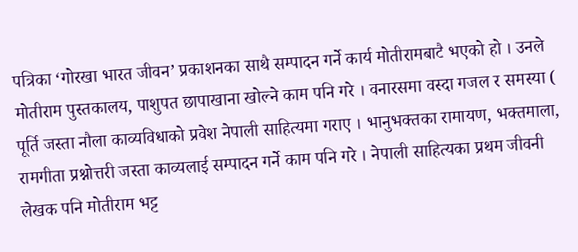पत्रिका ‘गोरखा भारत जीवन’ प्रकाशनका साथै सम्पादन गर्ने कार्य मोतीरामबाटै भएको हो । उनले मोतीराम पुस्तकालय, पाशुपत छापाखाना खोल्ने काम पनि गरे । वनारसमा वस्दा गजल र समस्या ( पूर्ति जस्ता नौला काव्यविधाको प्रवेश नेपाली साहित्यमा गराए । भानुभक्तका रामायण, भक्तमाला, रामगीता प्रश्नोत्तरी जस्ता काव्यलाई सम्पादन गर्ने काम पनि गरे । नेपाली साहित्यका प्रथम जीवनी लेखक पनि मोतीराम भट्ट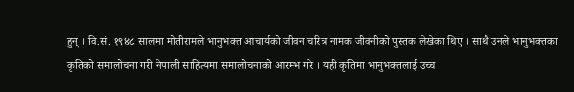हुन् । वि.सं. १९४८ सालमा मोतीरामले भानुभक्त आचार्यको जीवन चरित्र नामक जीवनीको पुस्तक लेखेका थिए । साथै उनले भानुभक्तका कृतिको समालोचना गरी नेपाली साहित्यमा समालोचनाको आरम्भ गरे । यही कृतिमा भानुभक्तलाई उच्च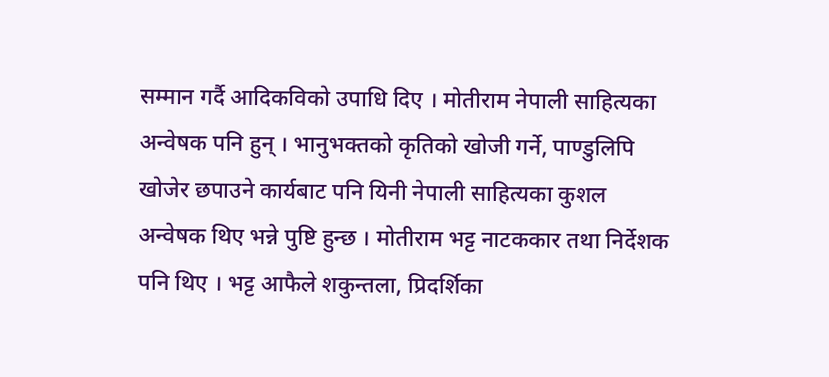सम्मान गर्दै आदिकविको उपाधि दिए । मोतीराम नेपाली साहित्यका अन्वेषक पनि हुन् । भानुभक्तको कृतिको खोजी गर्ने, पाण्डुलिपि खोजेर छपाउने कार्यबाट पनि यिनी नेपाली साहित्यका कुशल अन्वेषक थिए भन्ने पुष्टि हुन्छ । मोतीराम भट्ट नाटककार तथा निर्देशक पनि थिए । भट्ट आफैले शकुन्तला, प्रिदर्शिका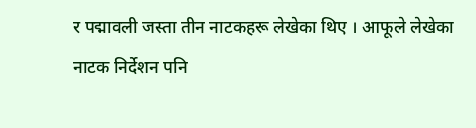र पद्मावली जस्ता तीन नाटकहरू लेखेका थिए । आफूले लेखेका नाटक निर्देशन पनि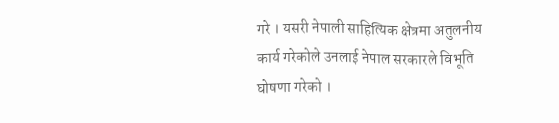गरे । यसरी नेपाली साहित्यिक क्षेत्रमा अतुलनीय कार्य गरेकोले उनलाई नेपाल सरकारले विभूति घोषणा गरेको ।